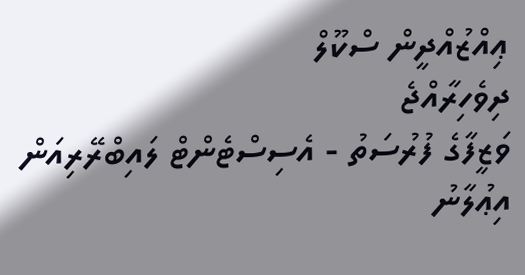ޢިއްޒުއްދީން ސްކޫލް
ދިވެހިރާއްޖެ
ވަޒީފާގެ ފުރުސަތު - އެސިސްޓެންޓް ލައިބްރޭރިއަން
އިޢުލާނު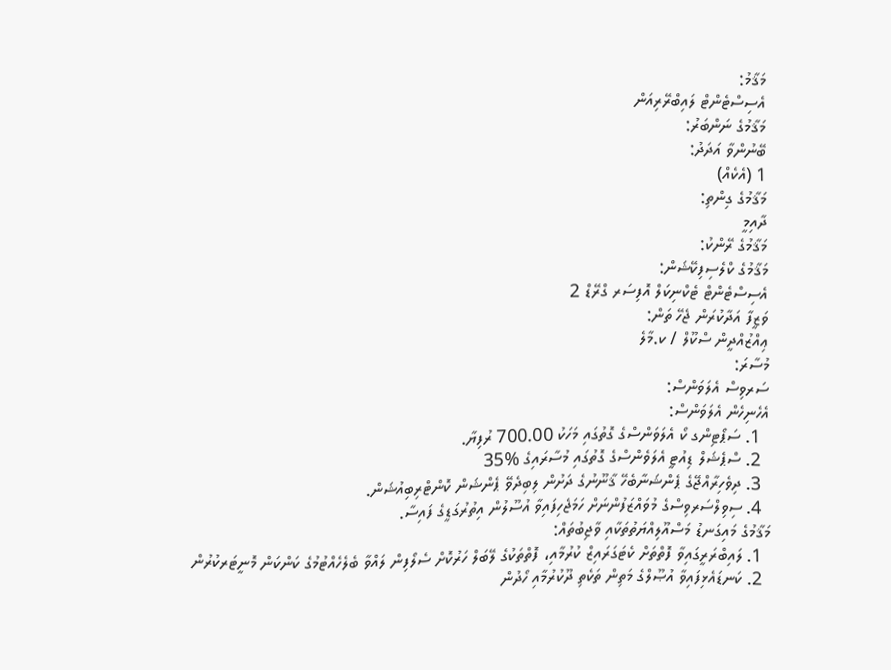މަޤާމު:
އެސިސްޓެންޓް ލައިބްރޭރިއަން
މަޤާމުގެ ނަންބަރު:
ބޭނުންވާ އަދަދު:
1 (އެކެއް)
މަޤާމުގެ ގިންތި:
ދާއިމީ
މަޤާމުގެ ރޭންކު:
މަޤާމުގެ ކްލެސިފިކޭޝަން:
އެސިސްޓެންޓް ޓެކްނިކަލް އޮފިސަރ ގްރޭޑް 2
ވަޒީފާ އަދާކުރަން ޖެހޭ ތަން:
ޢިއްޒުއްދީން ސްކޫލް / ކ.މާލެ
މުސާރަ:
ސަރވިސް އެލަވަންސް:
އެހެނިހެން އެލަވަންސް:
  1. ސަޕޯޓިންގ ކޯ އެލަވަންސްގެ ގޮތުގައި މަހަކު 700.00 ރުފިޔާ.
  2. ސްޕެޝަލް ޑިއުޓީ އެލަވެންސްގެ ގޮތުގައި މުސާރައިގެ %35
  3. ދިވެހިރާއްޖޭގެ ޕެންޝަނާބެހޭ ޤާނޫނުގެ ދަށުން ލިބިދެވޭ ޕެންޝަން ކޮންޓްރިބިއުޝަން.
  4. ސިވިލްސަރވިސްގެ މުވައްޒަފުންނަށް ހަމަޖެހިފައިވާ އުސޫލުން އިތުރުގަޑީގެ ފައިސާ.
މަޤާމުގެ މައިގަނޑު މަސްއޫލިއްޔަތުތަކާއި ވާޖިބުތައް:
  1. ލައިބްރަރީގައިވާ ފޮތްތަށް ކެޓަގަރައިޒް ކުރުމާއި، ފޮތްތަކުގެ ލޭބަލް ހަރުކޮށް ސެލޯފިން ލައްވާ ބެލެހެއްޓުމުގެ ކަންކަން މޮނީޓަރކުރުން
  2. ކަނޑައެޅިފައިވާ އުޞޫލްގެ މަތިން ތަކެތި ދޫކުރުމާއި ހޯދުން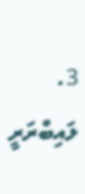3. ލައިބްރަރީ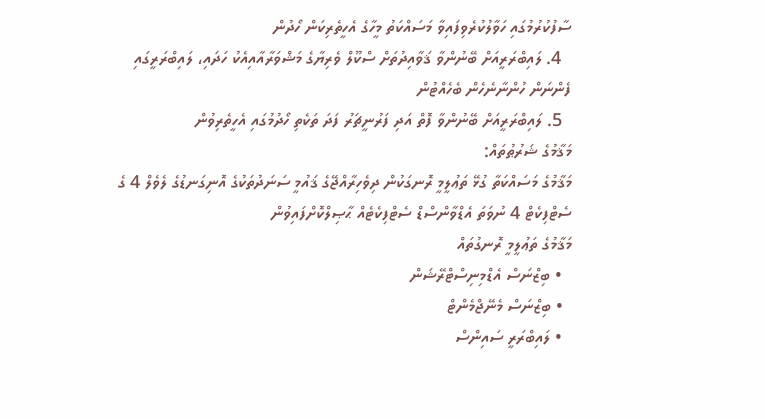ސާފުކުރުމުގައި ހަވާލުކުރެވިފައިވާ މަސައްކަތު މީހާގެ އެހީތެރިކަން ހޯދުން
  4. ލައިބްރަރީއަށް ބޭނުންވާ ޤަވާއިދުތަށް ސްކޫލް ވެރިޔާގެ މަޝްވަރާއާއިއެކު ހަދައި، ލައިބްރަރީގައި ފެންނަން ހުންނާނެހެން ބެހެއްޓުން
  5. ލައިބްރަރީއަށް ބޭނުންވާ ފޮތް އަދި ފަރުނީޗަރު ފަދަ ތަކެތި ހޯދުމުގައި އެހީތެރިވުން
މަޤާމުގެ ޝަރުޠުތައް:
މަޤާމުގެ މަސައްކަތާ ގުޅޭ ތަޢުލީމީ ރޮނގަކުން ދިވެހިރާއްޖޭގެ ޤައުމީ ސަނަދުތަކުގެ އޮނިގަނޑުގެ ލެވެލް 4 ގެ ސެޓްފިކެޓް 4 ނުވަތަ އެޑްވާންސްޑް ސެޓްފިކެޓެއް ޙާޞިލްކޮށްފައިވުން
މަޤާމުގެ ތަޢުލީމީ ރޮނގުތައް
  • ބިޒްނަސް އެޑްމިނިސްޓްރޭޝަން
  • ބިޒްނަސް މެނޭޖްމެންޓް
  • ލައިބްރަރީ ސައިންސް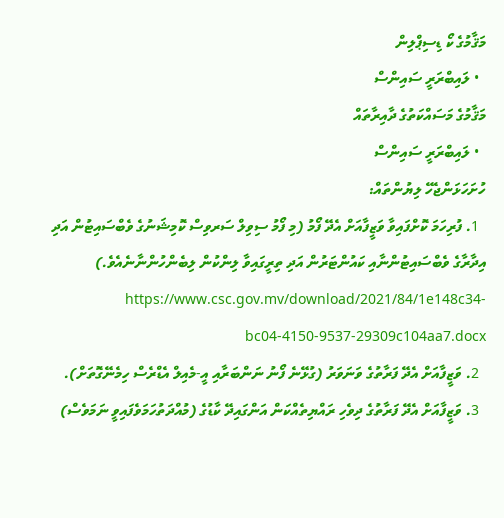މަޤާމުގެ ކޯ ޑިސިޕްލިން
  • ލައިބްރަރީ ސައިންސް
މަޤާމުގެ މަސައްކަތުގެ ދާއިރާތައް
  • ލައިބްރަރީ ސައިންސް
ހުށަހަޅަންޖެހޭ ލިޔުންތައް:
  1. ފުރިހަމަ ކޮށްފައިވާ ވަޒީފާއަށް އެދޭ ފޯމު (މި ފޯމު ސިވިލް ސަރވިސް ކޮމިޝަނުގެ ވެބްސައިޓުން އަދި އިދާރާގެ ވެބްސައިޓުންނާއި ކައުންޓަރުން އަދި ތިރީގައިވާ ލިންކުން ލިބެންހުންނާނެއެވެ.)  https://www.csc.gov.mv/download/2021/84/1e148c34-bc04-4150-9537-29309c104aa7.docx
  2. ވަޒީފާއަށް އެދޭ ފަރާތުގެ ވަނަވަރު (ގުޅޭނެ ފޯނު ނަންބަރާއި އީ-މެއިލް އެޑްރެސް ހިމެނޭގޮތަށް).
  3. ވަޒީފާއަށް އެދޭ ފަރާތުގެ ދިވެހި ރައްޔިތެއްކަން އަންގައިދޭ ކާޑުގެ (މުއްދަތުހަމަވެފައިވީ ނަމަވެސް)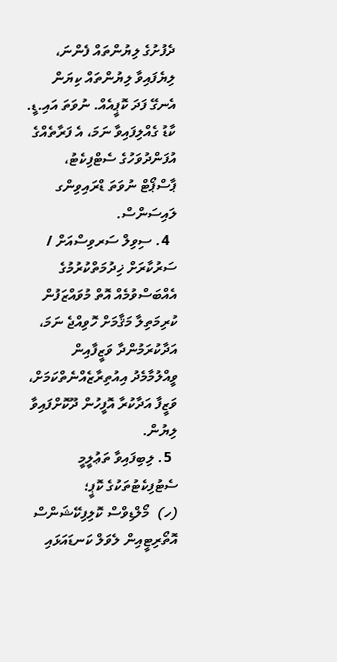ދެފުށުގެ ލިޔުންތައް ފެންނަ، ލިޔެފައިވާ ލިޔުންތައް ކިޔަން އެނގޭ ފަދަ ކޮޕީއެއް. ނުވަތަ އައި.ޑީ. ކާޑު ގެއްލިފައިވާ ނަމަ، އެ ފަރާތެއްގެ އުފަންދުވަހުގެ ސެޓްފިކެޓު، ޕާސްޕޯޓް ނުވަތަ ޑްރައިވިންގ ލައިސަންސް.
  4. ސިވިލް ސަރވިސްއަށް / ސަރުކާރަށް ޚިދުމަތްކުރުމުގެ އެއްބަސްވުމެއް އޮތް މުވައްޒަފުން ކުރިމަތިލާ މަޤާމަށް ހޮވިއްޖެ ނަމަ، އަދާކުރަމުންދާ ވަޒީފާއިން ވީއްލުމާމެދު އިއުތިރާޒެއްނެތްކަމަށް، ވަޒީފާ އަދާކުރާ އޮފީހުން ދޫކޮށްފައިވާ ލިޔުން.
  5. ލިބިފައިވާ ތަޢުލީމީ ސެޓުފިކެޓުތަކުގެ ކޮޕީ؛
(ހ)  މޯލްޑިވްސް ކޮލިފިކޭޝަންސް އޮތޯރިޓީއިން ލެވަލް ކަނޑައަޅައި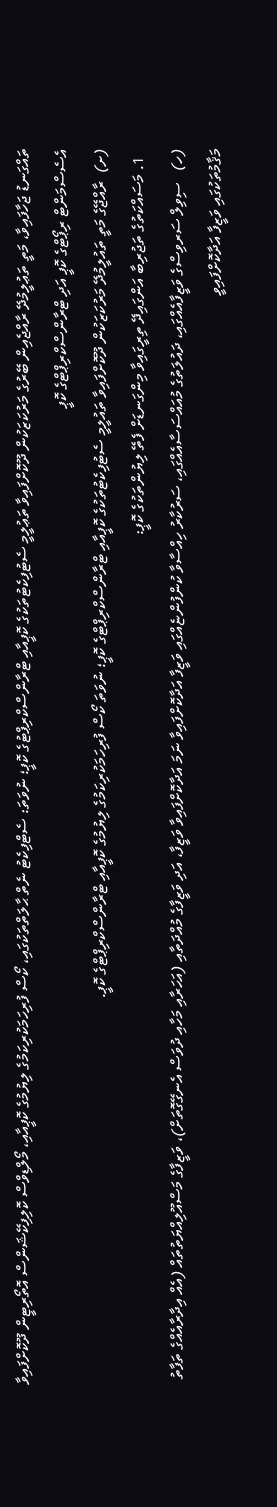ތައްގަނޑު ޖަހާފައިވާ، މަތީ ތަޢުލީމުދޭ ރާއްޖެއިން ބޭރުގެ މަރުކަޒަކުން ދޫކޮށްފައިވާ ތަޢުލީމީ ސެޓުފިކެޓުތަކުގެ ކޮޕީއާއި ޓްރާންސްކްރިޕްޓުގެ ކޮޕީ؛ ނުވަތަ: ސެޓްފިކެޓު ނެތް ޙާލަތްތަކުގައި، ކޯސް ފުރިހަމަކުރިކަމުގެ ލިޔުމުގެ ކޮޕީއާއި، މޯލްޑިވްސް ކޮލިފިކޭޝަންސް އޮތޯރިޓީން ދޫކޮށްފައިވާ އެސެސްމަންޓް ރިޕޯޓްގެ ކޮޕީ އަދި ޓްރާންސްކްރިޕްޓްގެ ކޮޕީ
(ށ)  ރާއްޖޭގެ މަތީ ތައުލީމުދޭ މަރުކަޒަކުން ދޫކޮށްފައިވާ ތައުލީމީ ސެޓުފިކެޓުތަކުގެ ކޮޕީއާއި ޓްރާންސްކްރިޕްޓްގެ ކޮޕީ؛ ނުވަތަ ކޯސް ފުރިހަމަކުރިކަމުގެ ލިޔުމުގެ ކޮޕީއާއި ޓްރާންސްކްރިޕްޓްގެ ކޮޕީ.
  1. މަސައްކަތުގެ ތަޖުރިބާ އަންގައިދޭ ތިރީގައިވާ މިންގަނޑަށް ފެތޭ ލިޔުންތަކުގެ ކޮޕީ:
(ހ)   ސިވިލް ސަރވިސްގެ ވަޒީފާއެއްގައި، ދައުލަތުގެ މުއައްސަސާއެއްގައި، ސަރުކާރު ހިއްސާވާ ކުންފުންޏެއްގައި ވަޒީފާ އަދާކޮށްފައިވާ ނަމަ އަދާކޮށްފައިވާ ވަޒީފާ، އަދި ވަޒީފާގެ މުއްދަތާއި (އަހަރާއި މަހާއި ދުވަސް އެނގޭގޮތަށް)، ވަޒީފާގެ މަސްއޫލިއްޔަތުތައް (އެއް އިދާރާއެއްގެ ތަފާތު މަޤާމުތަކުގައި ވަޒީފާ އަދާކޮށްފައިވީ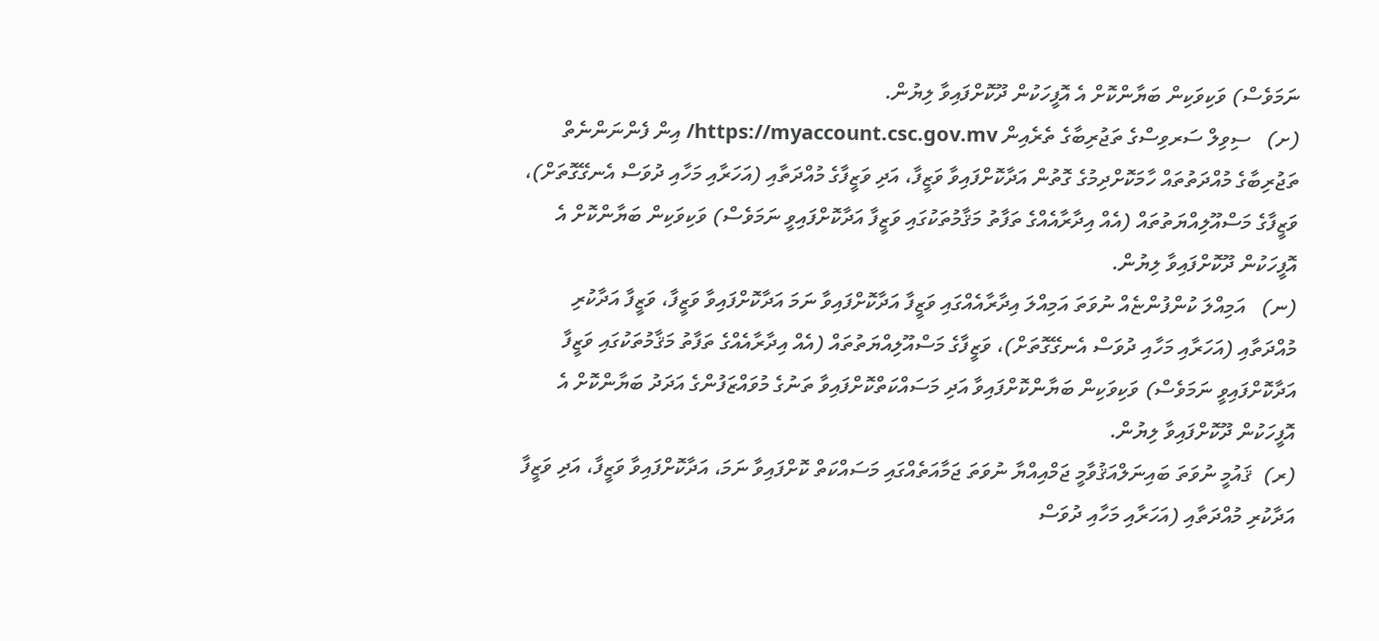ނަމަވެސް) ވަކިވަކިން ބަޔާންކޮށް އެ އޮފީހަކުން ދޫކޮށްފައިވާ ލިޔުން.
(ށ)   ސިވިލް ސަރވިސްގެ ތަޖުރިބާގެ ތެރެއިން https://myaccount.csc.gov.mv/ އިން ފެންނަންނެތް ތަޖުރިބާގެ މުއްދަތުތައް ހާމަކޮށްދިމުގެ ގޮތުން އަދާކޮށްފައިވާ ވަޒީފާ، އަދި ވަޒީފާގެ މުއްދަތާއި (އަހަރާއި މަހާއި ދުވަސް އެނގޭގޮތަށް)، ވަޒީފާގެ މަސްއޫލިއްޔަތުތައް (އެއް އިދާރާއެއްގެ ތަފާތު މަޤާމުތަކުގައި ވަޒީފާ އަދާކޮށްފައިވީ ނަމަވެސް) ވަކިވަކިން ބަޔާންކޮށް އެ އޮފީހަކުން ދޫކޮށްފައިވާ ލިޔުން.
(ނ)   އަމިއްލަ ކުންފުންޏެއް ނުވަތަ އަމިއްލަ އިދާރާއެއްގައި ވަޒީފާ އަދާކޮށްފައިވާ ނަމަ އަދާކޮށްފައިވާ ވަޒީފާ، ވަޒީފާ އަދާކުރި މުއްދަތާއި (އަހަރާއި މަހާއި ދުވަސް އެނގޭގޮތަށް)، ވަޒީފާގެ މަސްއޫލިއްޔަތުތައް (އެއް އިދާރާއެއްގެ ތަފާތު މަޤާމުތަކުގައި ވަޒީފާ އަދާކޮށްފައިވީ ނަމަވެސް) ވަކިވަކިން ބަޔާންކޮށްފައިވާ އަދި މަސައްކަތްކޮށްފައިވާ ތަނުގެ މުވައްޒަފުންގެ އަދަދު ބަޔާންކޮށް އެ އޮފީހަކުން ދޫކޮށްފައިވާ ލިޔުން.
(ރ)  ޤައުމީ ނުވަތަ ބައިނަލްއަޤުވާމީ ޖަމްއިއްޔާ ނުވަތަ ޖަމާއަތެއްގައި މަސައްކަތް ކޮށްފައިވާ ނަމަ، އަދާކޮށްފައިވާ ވަޒީފާ، އަދި ވަޒީފާ އަދާކުރި މުއްދަތާއި (އަހަރާއި މަހާއި ދުވަސް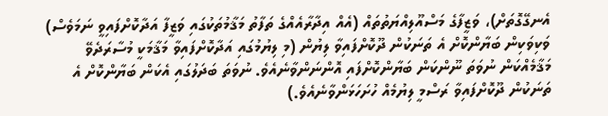އެނގޭގޮތަށް)، ވަޒީފާގެ މަސްއޫލިއްޔަތުތައް (އެއް އިދާރާއެއްގެ ތަފާތު މަޤާމުތަކުގައި ވަޒީފާ އަދާކޮށްފައިވީ ނަމަވެސް) ވަކިވަކިން ބަޔާންކޮށް އެ ތަނަކުން ދޫކޮށްފައިވާ ލިޔުން (މި ލިޔުމުގައި އަދާކޮށްފައިވާ މަޤާމަކީ މުސާރަދެވޭ މަޤާމެއްކަން ނުވަތަ ނޫންކަން ބަޔާންކޮށްފައި އޮންނަންވާނެއެވެ. ނުވަތަ ބަދަލުގައި އެކަން ބަޔާންކޮށް އެ ތަނަކުން ދޫކޮށްފައިވާ ރަސްމީ ލިޔުމެއް ހުށަހަޅަންވާނެއެވެ.)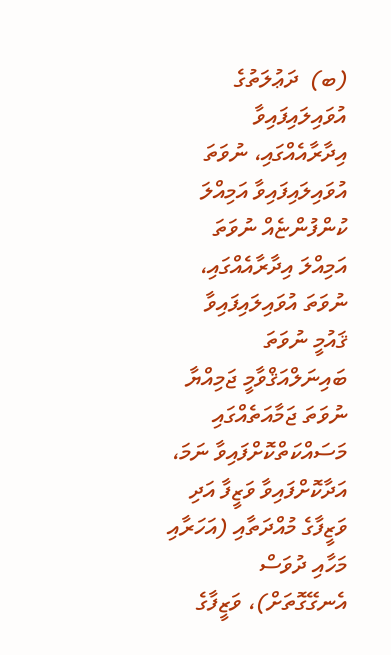(ބ)  ދަޢުލަތުގެ އުވައިލައިފައިވާ އިދާރާއެއްގައި، ނުވަތަ އުވައިލައިފައިވާ އަމިއްލަ ކުންފުންޏެއް ނުވަތަ އަމިއްލަ އިދާރާއެއްގައި، ނުވަތަ އުވައިލައިފައިވާ ޤައުމީ ނުވަތަ ބައިނަލްއަޤްވާމީ ޖަމިއްޔާ ނުވަތަ ޖަމާއަތެއްގައި މަސައްކަތްކޮށްފައިވާ ނަމަ، އަދާކޮށްފައިވާ ވަޒީފާ އަދި ވަޒީފާގެ މުއްދަތާއި (އަހަރާއި މަހާއި ދުވަސް އެނގޭގޮތަށް)، ވަޒީފާގެ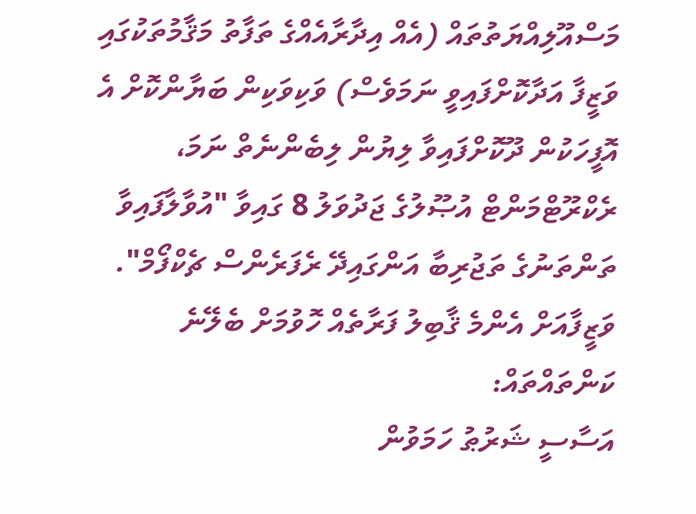މަސްއޫލިއްޔަތުތައް (އެއް އިދާރާއެއްގެ ތަފާތު މަޤާމުތަކުގައި ވަޒީފާ އަދާކޮށްފައިވީ ނަމަވެސް) ވަކިވަކިން ބަޔާންކޮށް އެ އޮފީހަކުން ދޫކޮށްފައިވާ ލިޔުން ލިބެންނެތް ނަމަ، ރެކްރޫޓްމަންޓް އުޞޫލުގެ ޖަދުވަލު 8 ގައިވާ "އުވާލާފައިވާ ތަންތަނުގެ ތަޖުރިބާ އަންގައިދޭ ރެފަރެންސް ޗެކްފޯމް".
ވަޒީފާއަށް އެންމެ ޤާބިލު ފަރާތެއް ހޮވުމަށް ބެލޭނެ ކަންތައްތައް:
އަސާސީ ޝަރުޠު ހަމަވުން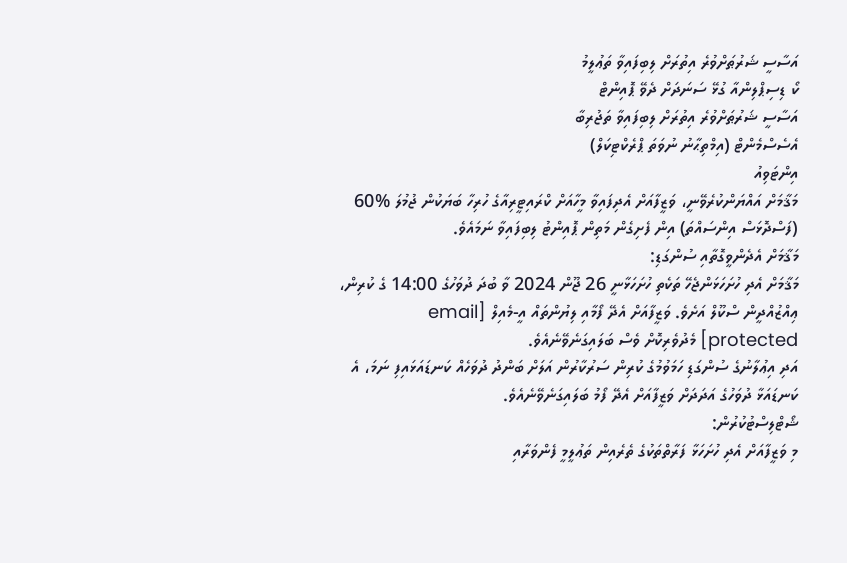އަސާސީ ޝަރުޠަށްވުރެ އިތުރަށް ލިބިފައިވާ ތަޢުލީމު
ކޯ ޑިސިޕްލިންއާ ގުޅޭ ސަނަދަށް ދެވޭ ޕޮއިންޓް
އަސާސީ ޝަރުޠަށްވުރެ އިތުރަށް ލިބިފައިވާ ތަޖުރިބާ
އެސެސްމެންޓް (އިމްތިޙާނު ނުވަތަ ޕްރެކްޓިކަލް)
އިންޓަވިއު
މަޤާމަށް އައްޔަންކުރެވޭނީ، ވަޒީފާއަށް އެދިފައިވާ މީހާއަށް ކްރައިޓީރިއާގެ ހުރިހާ ބަޔަކުން ޖުމުލަ %60 (ފަސްދޮޅަސް އިންސައްތަ) އިން ފެށިގެން މަތިން ޕޮއިންޓު ލިބިފައިވާ ނަމައެވެ.
މަޤާމަށް އެދެންވީގޮތާއި ސުންގަޑި:
މަޤާމަށް އެދި ހުށަހަޅަންޖެހޭ ތަކެތި ހުށަހަޅާނީ 26 ޖޫން 2024 ވާ ބުދަ ދުވަހުގެ 14:00 ގެ ކުރިން، ޢިއްޒުއްދީން ސްކޫލް އަށެވެ. ވަޒީފާއަށް އެދޭ ފޯމާއި ލިޔުންތައް އީ-މެއިލް [email protected] މެދުވެރިކޮށް ވެސް ބަލައިގަނެވޭނެއެވެ.
އަދި އިޢުލާނުގެ ސުންގަޑި ހަމަވުމުގެ ކުރިން ސަރުކާރުން އަލަށް ބަންދު ދުވަހެއް ކަނޑައަޅައިފި ނަމަ، އެ ކަނޑައަޅާ ދުވަހުގެ އަދަދަށް ވަޒީފާއަށް އެދޭ ފޯމު ބަލައިގަނެވޭނެއެވެ.
ޝޯޓްލިސްޓުކުރުން:
މި ވަޒީފާއަށް އެދި ހުށަހަޅާ ފަރާތްތަކުގެ ތެރެއިން ތަޢުލީމީ ފެންވަރާއި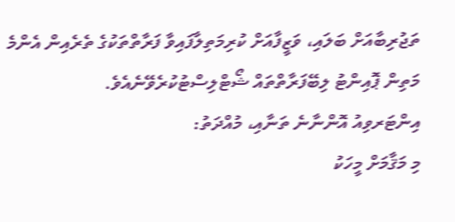ތަޖުރިބާއަށް ބަލައި، ވަޒީފާއަށް ކުރިމަތިލާފައިވާ ފަރާތްތަކުގެ ތެރެއިން އެންމެ މަތިން ޕޮއިންޓު ލިބޭފަރާތްތައް ޝޯޓްލިސްޓުކުރެވޭނެއެވެ.
އިންޓަރވިއު އޮންނާނެ ތަނާއި، މުއްދަތު:
މި މަޤާމަށް މީހަކު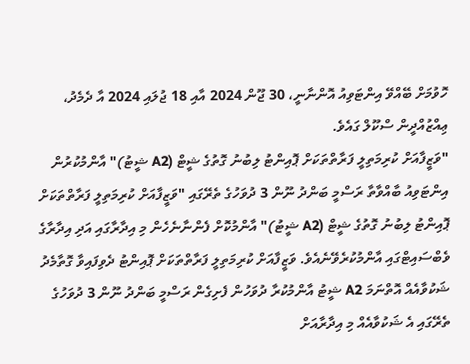ހޮވުމަށް ބޭއްވޭ އިންޓަވިއު އޮންނާނީ، 30 ޖޫން 2024 އާއި 18 ޖުލައި 2024 އާ ދެމެދު، ޢިއްޒުއްދީން ސްކޫލް ގައެވެ.
"ވަޒީފާއަށް ކުރިމަތިލީ ފަރާތްތަކަށް ޕޮއިންޓު ލިބުނު ގޮތުގެ ޝީޓް (A2 ޝީޓު)" އާންމުކުރުން
އިންޓަވިއު ބާއްވާތާ ރަސްމީ ބަންދު ނޫން 3 ދުވަހުގެ ތެރޭގައި "ވަޒީފާއަށް ކުރިމަތިލީ ފަރާތްތަކަށް ޕޮއިންޓު ލިބުނު ގޮތުގެ ޝީޓް (A2 ޝީޓު)" އާންމުކޮށް ފެންނާނެހެން މި އިދާރާގައި އަދި އިދާރާގެ ވެބްސައިޓްގައި އާންމުކުރެވޭނެއެވެ. ވަޒީފާއަށް ކުރިމަތިލީ ފަރާތްތަކަށް ޕޮއިންޓު ދެވިފައިވާ ގޮތާމެދު ޝަކުވާއެއް އޮތްނަމަ A2 ޝީޓު އާންމުކުރާ ދުވަހުން ފެށިގެން ރަސްމީ ބަންދު ނޫން 3 ދުވަހުގެ ތެރޭގައި އެ ޝަކުވާއެއް މި އިދާރާއަށް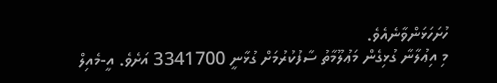ހުށަހަޅަންވާނެއެވެ.
މި އިޢުލާނާ ގުޅިގެން މަޢުލޫމާތު ސާފުކުރުމަށް ގުޅާނީ 3341700 އަށެވެ. އީ-މެއިލް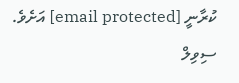ކުރާނީ [email protected] އަށެވެ.
ސިވިލް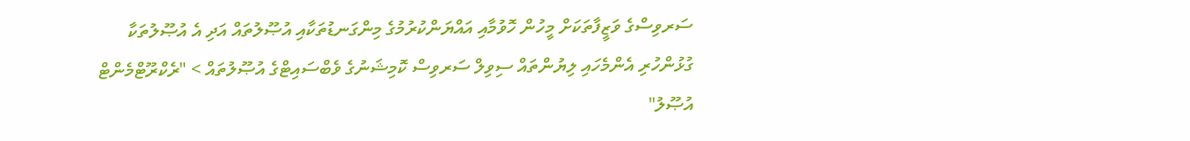ސަރވިސްގެ ވަޒީފާތަކަށް މީހުން ހޮވުމާއި އައްޔަންކުރުމުގެ މިންގަނޑުތަކާއި އުޞޫލުތައް އަދި އެ އުޞޫލުތަކާ ގުޅުންހުރި އެންމެހައި ލިޔުންތައް ސިވިލް ސަރވިސް ކޮމިޝަނުގެ ވެބްސައިޓްގެ އުޞޫލުތައް > "ރެކްރޫޓްމެންޓް އުޞޫލު"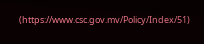(https://www.csc.gov.mv/Policy/Index/51)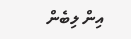އިން ލިބެން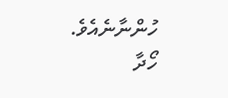ހުންނާނެއެވެ.
ހޯދާ